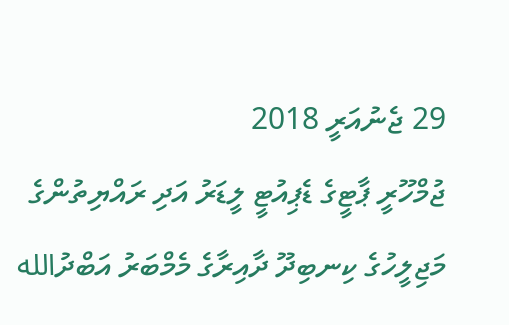29 ޖެނުއަރީ 2018
ޖުމްހޫރީ ޕާޓީގެ ޑެޕިއުޓީ ލީޑަރު އަދި ރައްޔިތުންގެ މަޖިލީހުގެ ކިނބިދޫ ދާއިރާގެ މެމްބަރު އަބްދުالله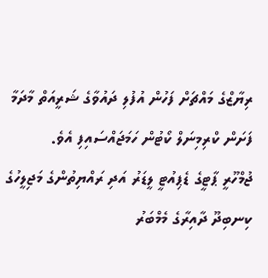ރިޔާޒްގެ މައްޗަށް ފަހުން އުފުލި ދައުވާގެ ޝަރީއަތް މާދަމާ ފަށަން ކްރިމިނަލް ކޯޓުން ހަމަޖައްސައިފި އެވެ.
ޖުމްހޫރީ ޕާޓީގެ ޑެޕިއުޓީ ލީޑަރު އަދި ރައްޔިތުންގެ މަޖިލީހުގެ ކިނބިދޫ ދާއިރާގެ މެމްބަރު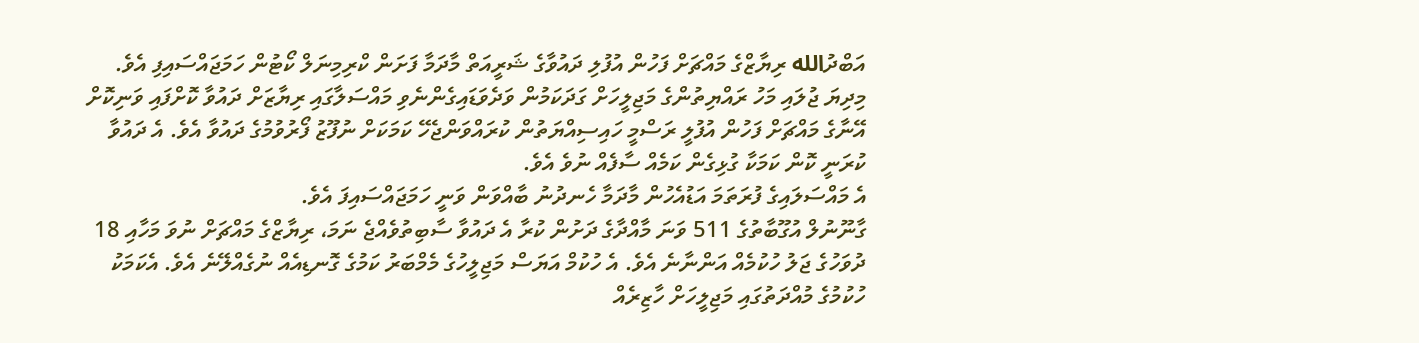އަބްދުالله ރިޔާޒްގެ މައްޗަށް ފަހުން އުފުލި ދައުވާގެ ޝަރީއަތް މާދަމާ ފަށަން ކްރިމިނަލް ކޯޓުން ހަމަޖައްސައިފި އެވެ.
މިދިޔަ ޖުލައި މަހު ރައްޔިތުންގެ މަޖިލީހަށް ގަދަކަމުން ވަދެވަޑައިގެންނެވި މައްސަލާގައި ރިޔާޒަށް ދައުވާ ކޮށްފައި ވަނިކޮށް އޭނާގެ މައްޗަށް ފަހުން އުފުލީ ރަސްމީ ހައިސިއްޔަތުން ކުރައްވަންޖެހޭ ކަމަކަށް ނުފޫޒު ފޯރުވުމުގެ ދައުވާ އެވެ. އެ ދައުވާ ކުރަނީ ކޮން ކަމަކާ ގުޅިގެން ކަމެއް ސާފެއް ނުވެ އެވެ.
އެ މައްސަލައިގެ ފުރަތަމަ އަޑުއެހުން މާދަމާ ހެނދުނު ބާއްވަން ވަނީ ހަމަޖައްސައިފަ އެވެ.
ގާނޫނުލް އުގޫބާތުގެ 511 ވަނަ މާއްދާގެ ދަށުން ކުރާ އެ ދައުވާ ސާބިތުވެއްޖެ ނަމަ، ރިޔާޒްގެ މައްޗަށް ނުވަ މަހާއި 18 ދުވަހުގެ ޖަލު ހުކުމެއް އަންނާނެ އެވެ. އެ ހުކުމް އަޔަސް މަޖިލީހުގެ މެމްބަރު ކަމުގެ ގޮނޑިއެއް ނުގެއްލޭނެ އެވެ. އެކަމަކު ހުކުމުގެ މުއްދަތުގައި މަޖިލީހަށް ހާޒިރެއް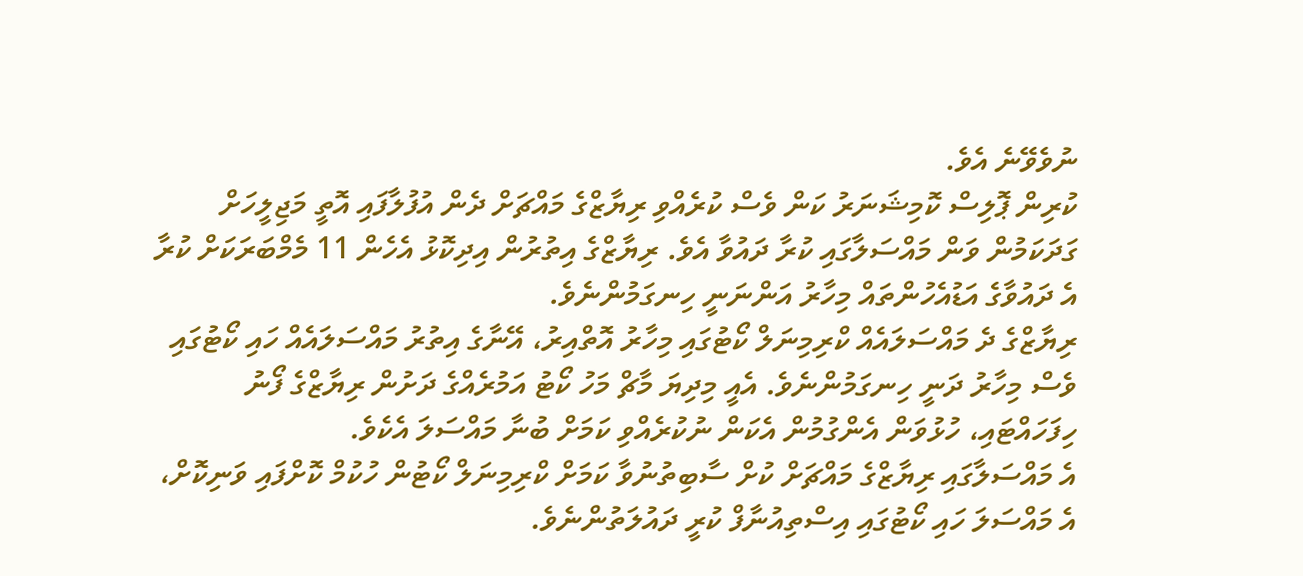ނުވެވޭނެ އެވެ.
ކުރިން ޕޮލިސް ކޮމިޝަނަރު ކަން ވެސް ކުރެއްވި ރިޔާޒްގެ މައްޗަށް ދެން އުފުލާފައި އޮތީ މަޖިލީހަށް ގަދަކަމުން ވަން މައްސަލާގައި ކުރާ ދައުވާ އެވެ. ރިޔާޒްގެ އިތުރުން އިދިކޮޅު އެހެން 11 މެމްބަރަކަށް ކުރާ އެ ދައުވާގެ އަޑުއެހުންތައް މިހާރު އަންނަނީ ހިނގަމުންނެވެ.
ރިޔާޒްގެ ދެ މައްސަލައެއް ކްރިމިނަލް ކޯޓުގައި މިހާރު އޮތްއިރު، އޭނާގެ އިތުރު މައްސަލައެއް ހައި ކޯޓުގައި ވެސް މިހާރު ދަނީ ހިނގަމުންނެވެ. އެއީ މިދިޔަ މާޗް މަހު ކޯޓު އަމުރެއްގެ ދަށުން ރިޔާޒްގެ ފޯނު ހިފަހައްޓައި، ހުޅުވަން އެންގުމުން އެކަން ނުކުރެއްވި ކަމަށް ބުނާ މައްސަލަ އެކެވެ.
އެ މައްސަލާގައި ރިޔާޒްގެ މައްޗަށް ކުށް ސާބިތުނުވާ ކަމަށް ކްރިމިނަލް ކޯޓުން ހުކުމް ކޮށްފައި ވަނިކޮށް، އެ މައްސަލަ ހައި ކޯޓުގައި އިސްތިއުނާފް ކުރީ ދައުލަތުންނެވެ.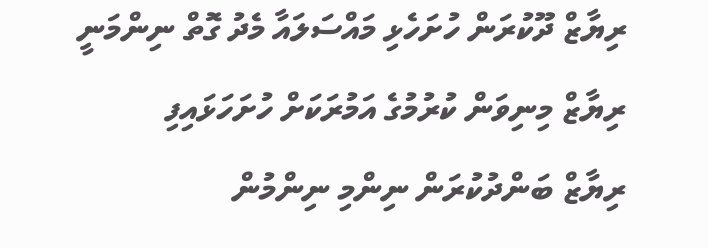ރިޔާޒް ދޫކުރަން ހުށަހެޅި މައްސަލައާ މެދު ގޮތް ނިންމަނީ
ރިޔާޒް މިނިވަން ކުރުމުގެ އަމުރަކަށް ހުށަހަޅައިފި
ރިޔާޒް ބަންދުކުރަން ނިންމި ނިންމުން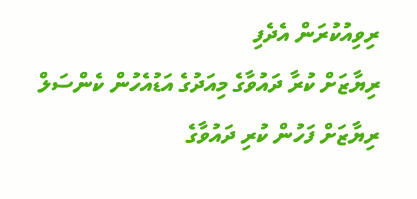ރިވިއުކުރަން އެދެފި
ރިޔާޒަށް ކުރާ ދައުވާގެ މިއަދުގެ އަޑުއެހުން ކެންސަލް
ރިޔާޒަށް ފަހުން ކުރި ދައުވާގެ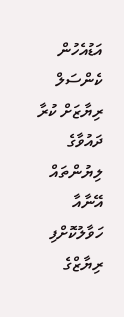އަޑުއެހުން ކެންސަލް
ރިޔާޒަށް ކުރާ ދައުވާގެ ލިޔުންތައް އޭނާއާ ހަވާލުކޮށްފި
ރިޔާޒްގެ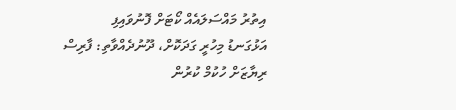އިތުރު މައްސަލައެއް ކޯޓަށް ފޮނުވައިފި
އަޅުގަނޑު މިހުރީ ގަދަކޮށް، ދޫނުދެއްވާތި: ފާރިސް
ރިޔާޒަށް ހުކުމް ކުރުން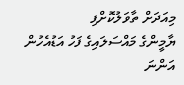މިއަދަށް ތާވަލުކޮށްފި
ޔާމީންގެ މައްސަލައިގެ ފަހު އަޑުއެހުން އަންނަ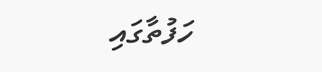ހަފުތާގައި